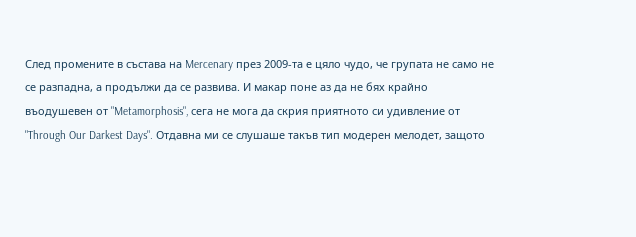След промените в състава на Mercenary през 2009-та е цяло чудо, че групата не само не се разпадна, а продължи да се развива. И макар поне аз да не бях крайно въодушевен от "Metamorphosis", сега не мога да скрия приятното си удивление от "Through Our Darkest Days". Отдавна ми се слушаше такъв тип модерен мелодет, защото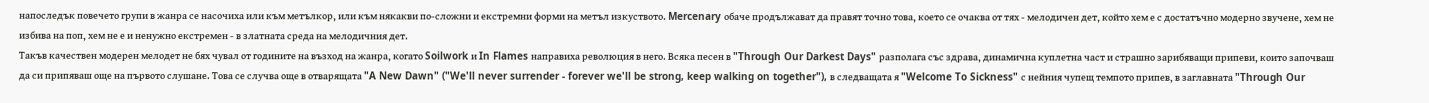напоследък повечето групи в жанра се насочиха или към метълкор, или към някакви по-сложни и екстремни форми на метъл изкуството. Mercenary обаче продължават да правят точно това, което се очаква от тях - мелодичен дет, който хем е с достатъчно модерно звучене, хем не избива на поп, хем не е и ненужно екстремен - в златната среда на мелодичния дет.
Такъв качествен модерен мелодет не бях чувал от годините на възход на жанра, когато Soilwork и In Flames направиха революция в него. Всяка песен в "Through Our Darkest Days" разполага със здрава, динамична куплетна част и страшно зарибяващи припеви, които започваш да си припяваш още на първото слушане. Това се случва още в отварящата "A New Dawn" ("We'll never surrender - forever we'll be strong, keep walking on together"), в следващата я "Welcome To Sickness" с нейния чупещ темпото припев, в заглавната "Through Our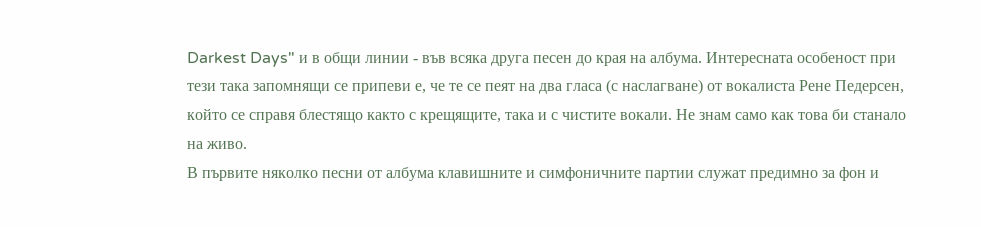Darkest Days" и в общи линии - във всяка друга песен до края на албума. Интересната особеност при тези така запомнящи се припеви е, че те се пеят на два гласа (с наслагване) от вокалиста Рене Педерсен, който се справя блестящо както с крещящите, така и с чистите вокали. Не знам само как това би станало на живо.
В първите няколко песни от албума клавишните и симфоничните партии служат предимно за фон и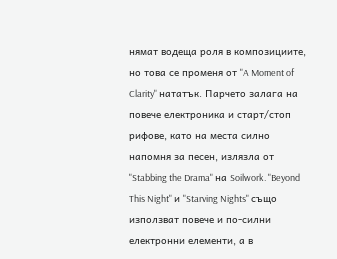нямат водеща роля в композициите, но това се променя от "A Moment of Clarity" нататък. Парчето залага на повече електроника и старт/стоп рифове, като на места силно напомня за песен, излязла от "Stabbing the Drama" на Soilwork. "Beyond This Night" и "Starving Nights" също използват повече и по-силни електронни елементи, а в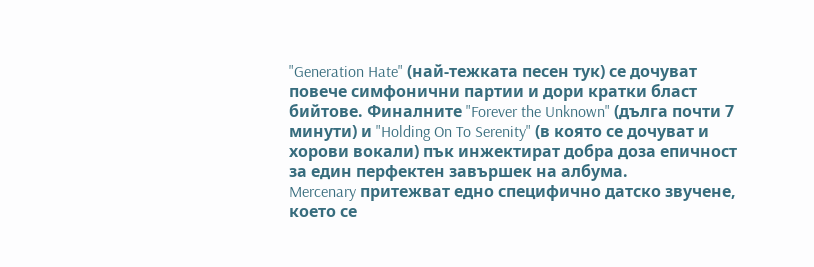"Generation Hate" (най-тежката песен тук) се дочуват повече симфонични партии и дори кратки бласт бийтове. Финалните "Forever the Unknown" (дълга почти 7 минути) и "Holding On To Serenity" (в която се дочуват и хорови вокали) пък инжектират добра доза епичност за един перфектен завършек на албума.
Mercenary притежват едно специфично датско звучене, което се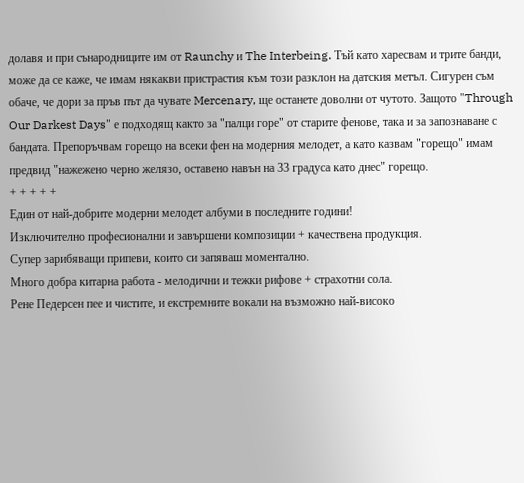долавя и при сънародниците им от Raunchy и The Interbeing. Тъй като харесвам и трите банди, може да се каже, че имам някакви пристрастия към този разклон на датския метъл. Сигурен съм обаче, че дори за пръв път да чувате Mercenary, ще останете доволни от чутото. Защото "Through Our Darkest Days" е подходящ както за "палци горе" от старите фенове, така и за запознаване с бандата. Препоръчвам горещо на всеки фен на модерния мелодет, а като казвам "горещо" имам предвид "нажежено черно желязо, оставено навън на 33 градуса като днес" горещо.
+ + + + +
Един от най-добрите модерни мелодет албуми в последните години!
Изключително професионални и завършени композиции + качествена продукция.
Супер зарибяващи припеви, които си запяваш моментално.
Много добра китарна работа - мелодични и тежки рифове + страхотни сола.
Рене Педерсен пее и чистите, и екстремните вокали на възможно най-високо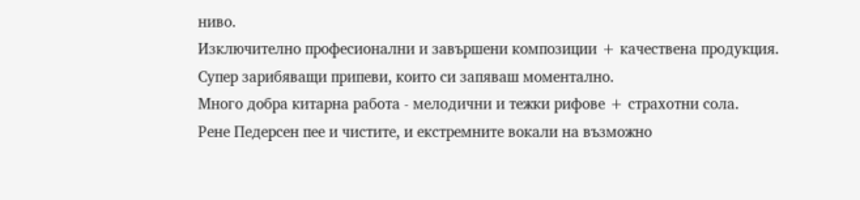ниво.
Изключително професионални и завършени композиции + качествена продукция.
Супер зарибяващи припеви, които си запяваш моментално.
Много добра китарна работа - мелодични и тежки рифове + страхотни сола.
Рене Педерсен пее и чистите, и екстремните вокали на възможно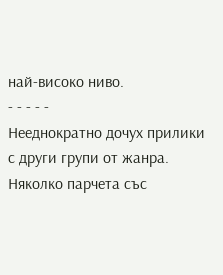най-високо ниво.
- - - - -
Нееднократно дочух прилики с други групи от жанра.
Няколко парчета със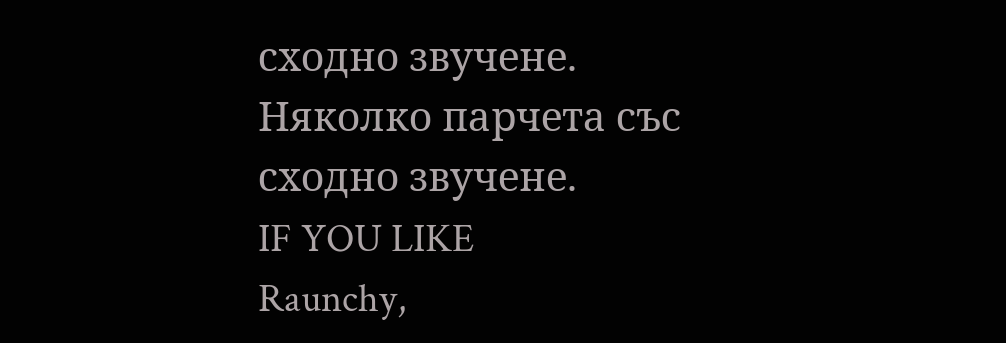сходно звучене.
Няколко парчета със сходно звучене.
IF YOU LIKE
Raunchy,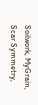Soilwork, MyGrain, Scar Symmetry,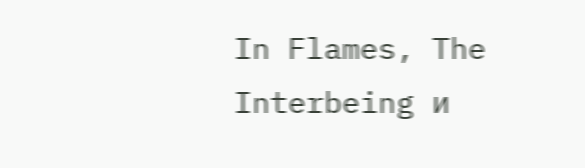In Flames, The Interbeing и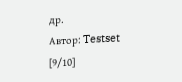др.
Автор: Testset
[9/10]